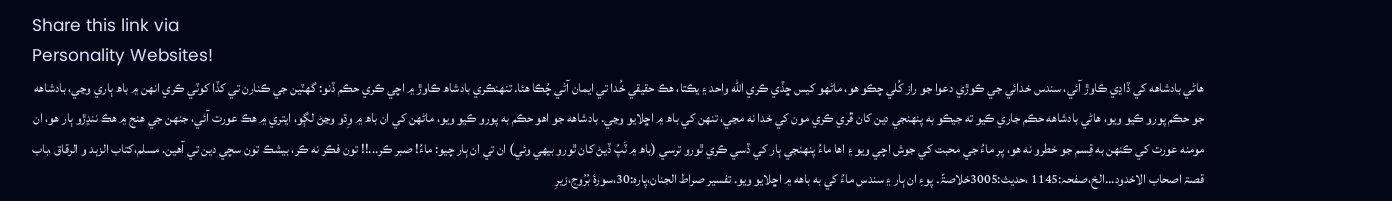Share this link via
Personality Websites!
هاڻي بادشاھه کي ڏاڍي ڪاوڙ آئي، سندس خدائي جي ڪوڙي دعوا جو راز کُلي چڪو هو، ماڻهو کيس ڇڏي ڪري الله واحد ۽ يڪتا، هڪ حقيقي خُدا تي ايمان آڻي چُڪا هئا. تنهنڪري بادشاھ ڪاوڙ ۾ اچي ڪري حڪم ڏنو: گهٽين جي ڪنارن تي کڏا کوٽي ڪري انهن ۾ باھ ٻاري وڃي، بادشاھه جو حڪم پورو ڪيو ويو، ھاڻي بادشاھه حڪم جاري ڪيو ته جيڪو به پنھنجي دين کان ڦري ڪري مون کي خدا نه مڃي، تنھن کي باھ ۾ اڇلايو وڃي. بادشاھه جو اھو حڪم به پورو ڪيو ويو، ماڻھن کي ان باھ ۾ وِڌو وڃڻ لڳو، ايتري ۾ هڪ عورت آئي، جنهن جي هنج ۾ هڪ ننڍڙو ٻار هو، ان مومنه عورت کي ڪنهن به قِسم جو خطرو نه هو، پر ماءُ جي محبت کي جوش اچي ويو ۽ اها ماءُ پنهنجي ٻار کي ڏسي ڪري ٿورو ترسي (باھ ۾ ٽَپُ ڏيڻ کان ٿورو بيهي وئي) ان تي ان ٻار چيو: ماءُ! صبر ڪر...!! تون فڪر نه ڪر، بيشڪ تون سچي دين تي آهين. مسلم،کتاب الزہد و الرقاق ،باب قصۃ اصحاب الاخدود...الخ،صفحہ:1145 ،حدیث:3005خلاصۃً۔ پوءِ ان ٻار ۽ سندس ماءُ کي به باهه ۾ اڇلايو ويو. تفسیر صراط الجنان،پارہ:30،سورۂ بُرُوج،زیرِ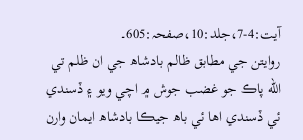آیت:4-7،جلد:10،صفحہ:605۔
روايتن جي مطابق ظالم بادشاھ جي ان ظلم تي الله پاڪ جو غضب جوش ۾ اچي ويو ۽ ڏسندي ئي ڏسندي اها ئي باھ جيڪا بادشاھ ايمان وارن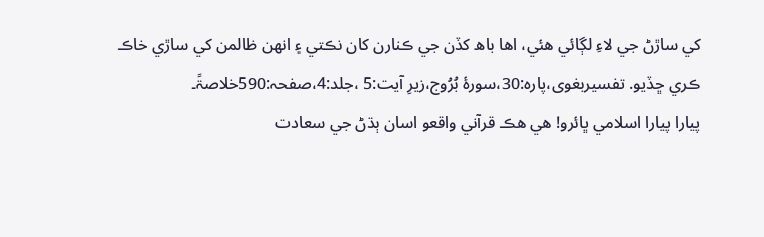کي ساڙڻ جي لاءِ لڳائي هئي، اها باھ کڏن جي ڪنارن کان نڪتي ۽ انهن ظالمن کي ساڙي خاڪ ڪري ڇڏيو. تفسیربغوی،پارہ:30،سورۂ بُرُوج،زیرِ آیت:5 ،جلد:4،صفحہ:590خلاصۃً۔
پيارا پيارا اسلامي ڀائرو! هي هڪ قرآني واقعو اسان ٻڌڻ جي سعادت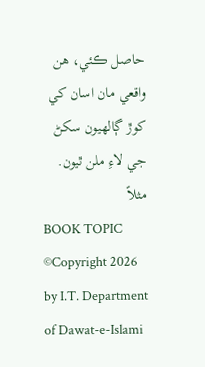حاصل ڪئي، هن واقعي مان اسان کي کوڙ ڳالهيون سکڻ جي لاءِ ملن ٿيون. مثلاً
BOOK TOPIC
©Copyright 2026 by I.T. Department of Dawat-e-Islami